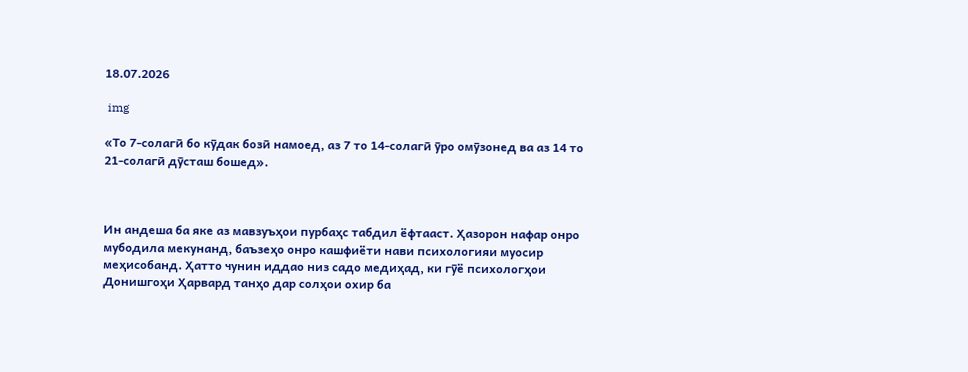18.07.2026

 img

«То 7-солагӣ бо кӯдак бозӣ намоед, аз 7 то 14-солагӣ ӯро омӯзонед ва аз 14 то 21-солагӣ дӯсташ бошед».



Ин андеша ба яке аз мавзуъҳои пурбаҳс табдил ёфтааст. Ҳазорон нафар онро мубодила мекунанд, баъзеҳо онро кашфиёти нави психологияи муосир меҳисобанд. Ҳатто чунин иддао низ садо медиҳад, ки гӯё психологҳои Донишгоҳи Ҳарвард танҳо дар солҳои охир ба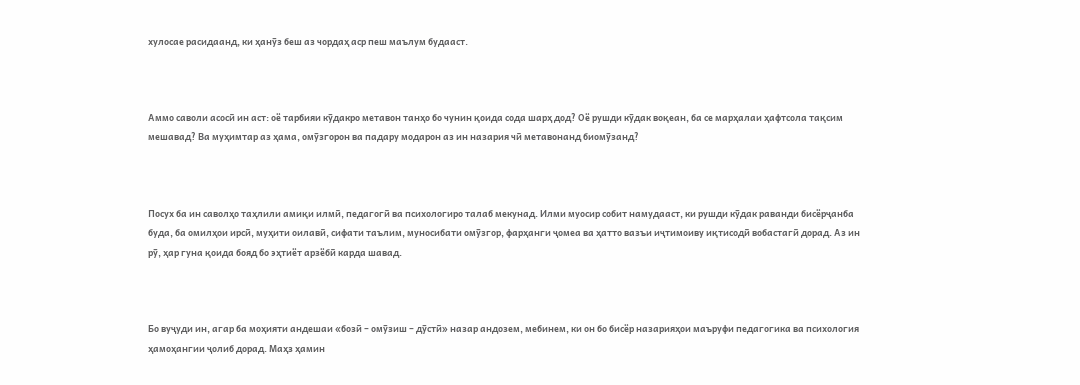хулосае расидаанд, ки ҳанӯз беш аз чордаҳ аср пеш маълум будааст.



Аммо саволи асосӣ ин аст: оё тарбияи кӯдакро метавон танҳо бо чунин қоида сода шарҳ дод? Оё рушди кӯдак воқеан, ба се марҳалаи ҳафтсола тақсим мешавад? Ва муҳимтар аз ҳама, омӯзгорон ва падару модарон аз ин назария чӣ метавонанд биомӯзанд?



Посух ба ин саволҳо таҳлили амиқи илмӣ, педагогӣ ва психологиро талаб мекунад. Илми муосир собит намудааст, ки рушди кӯдак раванди бисёрҷанба буда, ба омилҳои ирсӣ, муҳити оилавӣ, сифати таълим, муносибати омӯзгор, фарҳанги ҷомеа ва ҳатто вазъи иҷтимоиву иқтисодӣ вобастагӣ дорад. Аз ин рӯ, ҳар гуна қоида бояд бо эҳтиёт арзёбӣ карда шавад.



Бо вуҷуди ин, агар ба моҳияти андешаи «бозӣ – омӯзиш – дӯстӣ» назар андозем, мебинем, ки он бо бисёр назарияҳои маъруфи педагогика ва психология ҳамоҳангии ҷолиб дорад. Маҳз ҳамин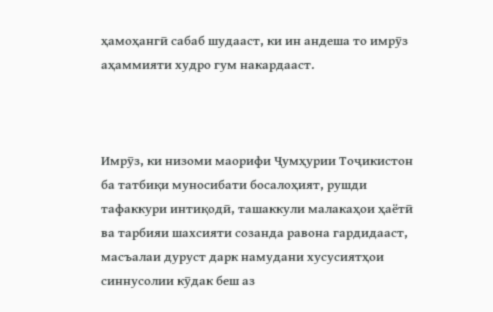ҳамоҳангӣ сабаб шудааст, ки ин андеша то имрӯз аҳаммияти худро гум накардааст.



Имрӯз, ки низоми маорифи Ҷумҳурии Тоҷикистон ба татбиқи муносибати босалоҳият, рушди тафаккури интиқодӣ, ташаккули малакаҳои ҳаётӣ ва тарбияи шахсияти созанда равона гардидааст, масъалаи дуруст дарк намудани хусусиятҳои синнусолии кӯдак беш аз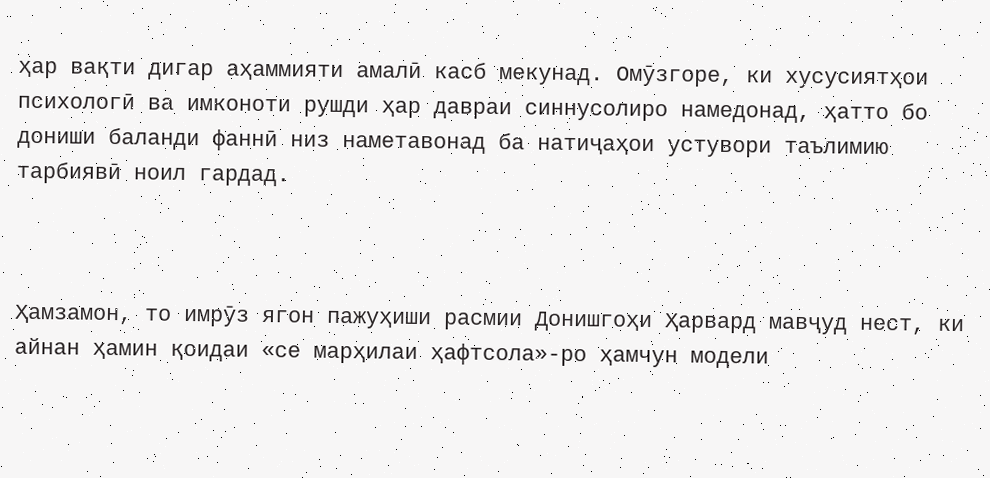ҳар вақти дигар аҳаммияти амалӣ касб мекунад. Омӯзгоре, ки хусусиятҳои психологӣ ва имконоти рушди ҳар давраи синнусолиро намедонад, ҳатто бо дониши баланди фаннӣ низ наметавонад ба натиҷаҳои устувори таълимию тарбиявӣ ноил гардад.



Ҳамзамон, то имрӯз ягон пажуҳиши расмии Донишгоҳи Ҳарвард мавҷуд нест, ки айнан ҳамин қоидаи «се марҳилаи ҳафтсола»-ро ҳамчун модели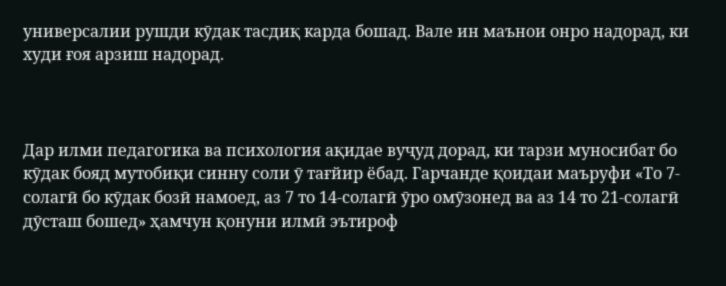универсалии рушди кӯдак тасдиқ карда бошад. Вале ин маънои онро надорад, ки худи ғоя арзиш надорад.



Дар илми педагогика ва психология ақидае вуҷуд дорад, ки тарзи муносибат бо кӯдак бояд мутобиқи синну соли ӯ тағйир ёбад. Гарчанде қоидаи маъруфи «То 7-солагӣ бо кӯдак бозӣ намоед, аз 7 то 14-солагӣ ӯро омӯзонед ва аз 14 то 21-солагӣ дӯсташ бошед» ҳамчун қонуни илмӣ эътироф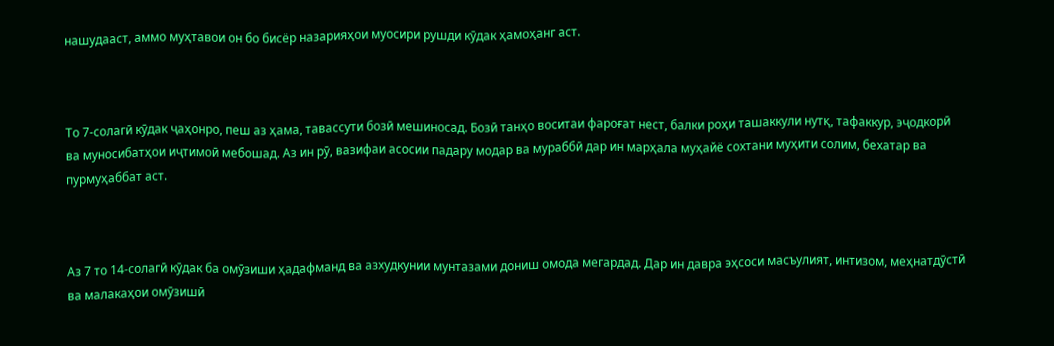нашудааст, аммо муҳтавои он бо бисёр назарияҳои муосири рушди кӯдак ҳамоҳанг аст.



То 7-солагӣ кӯдак ҷаҳонро, пеш аз ҳама, тавассути бозӣ мешиносад. Бозӣ танҳо воситаи фароғат нест, балки роҳи ташаккули нутқ, тафаккур, эҷодкорӣ ва муносибатҳои иҷтимоӣ мебошад. Аз ин рӯ, вазифаи асосии падару модар ва мураббӣ дар ин марҳала муҳайё сохтани муҳити солим, бехатар ва пурмуҳаббат аст.



Аз 7 то 14-солагӣ кӯдак ба омӯзиши ҳадафманд ва азхудкунии мунтазами дониш омода мегардад. Дар ин давра эҳсоси масъулият, интизом, меҳнатдӯстӣ ва малакаҳои омӯзишӣ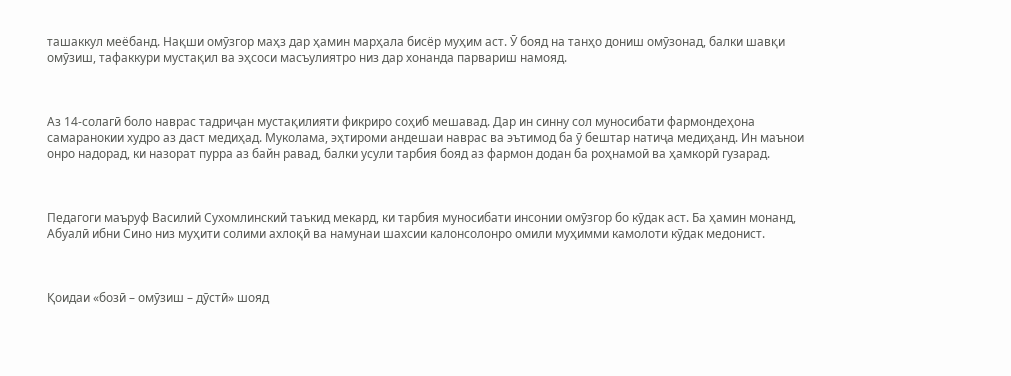ташаккул меёбанд. Нақши омӯзгор маҳз дар ҳамин марҳала бисёр муҳим аст. Ӯ бояд на танҳо дониш омӯзонад, балки шавқи омӯзиш, тафаккури мустақил ва эҳсоси масъулиятро низ дар хонанда парвариш намояд.



Аз 14-солагӣ боло наврас тадриҷан мустақилияти фикриро соҳиб мешавад. Дар ин синну сол муносибати фармондеҳона самаранокии худро аз даст медиҳад. Муколама, эҳтироми андешаи наврас ва эътимод ба ӯ бештар натиҷа медиҳанд. Ин маънои онро надорад, ки назорат пурра аз байн равад, балки усули тарбия бояд аз фармон додан ба роҳнамоӣ ва ҳамкорӣ гузарад.



Педагоги маъруф Василий Сухомлинский таъкид мекард, ки тарбия муносибати инсонии омӯзгор бо кӯдак аст. Ба ҳамин монанд, Абуалӣ ибни Сино низ муҳити солими ахлоқӣ ва намунаи шахсии калонсолонро омили муҳимми камолоти кӯдак медонист.



Қоидаи «бозӣ – омӯзиш – дӯстӣ» шояд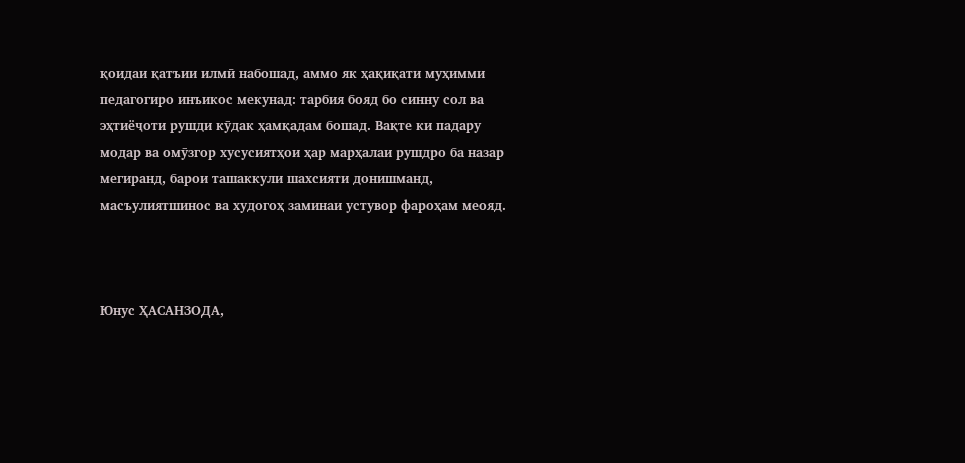қоидаи қатъии илмӣ набошад, аммо як ҳақиқати муҳимми педагогиро инъикос мекунад: тарбия бояд бо синну сол ва эҳтиёҷоти рушди кӯдак ҳамқадам бошад. Вақте ки падару модар ва омӯзгор хусусиятҳои ҳар марҳалаи рушдро ба назар мегиранд, барои ташаккули шахсияти донишманд, масъулиятшинос ва худогоҳ заминаи устувор фароҳам меояд.



Юнус ҲАСАНЗОДА,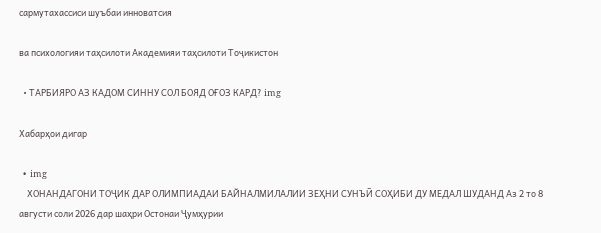сармутахассиси шуъбаи инноватсия

ва психологияи таҳсилоти Академияи таҳсилоти Тоҷикистон

  • ТАРБИЯРО АЗ КАДОМ СИННУ СОЛ БОЯД ОҒОЗ КАРД? img

Хабарҳои дигар

  •  img
    ХОНАНДАГОНИ ТОҶИК ДАР ОЛИМПИАДАИ БАЙНАЛМИЛАЛИИ ЗЕҲНИ СУНЪӢ СОҲИБИ ДУ МЕДАЛ ШУДАНД Аз 2 то 8 августи соли 2026 дар шаҳри Остонаи Ҷумҳурии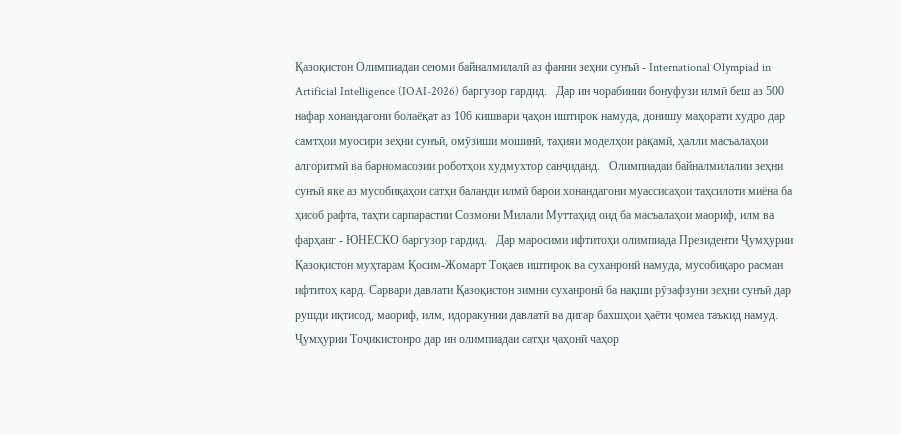Қазоқистон Олимпиадаи сеюми байналмилалӣ аз фанни зеҳни сунъӣ - International Olympiad in Artificial Intelligence (IOAI-2026) баргузор гардид.   Дар ин чорабинии бонуфузи илмӣ беш аз 500 нафар хонандагони болаёқат аз 106 кишвари ҷаҳон иштирок намуда, донишу маҳорати худро дар самтҳои муосири зеҳни сунъӣ, омӯзиши мошинӣ, таҳияи моделҳои рақамӣ, ҳалли масъалаҳои алгоритмӣ ва барномасозии роботҳои худмухтор санҷиданд.   Олимпиадаи байналмилалии зеҳни сунъӣ яке аз мусобиқаҳои сатҳи баланди илмӣ барои хонандагони муассисаҳои таҳсилоти миёна ба ҳисоб рафта, таҳти сарпарастии Созмони Милали Муттаҳид оид ба масъалаҳои маориф, илм ва фарҳанг - ЮНЕСКО баргузор гардид.   Дар маросими ифтитоҳи олимпиада Президенти Ҷумҳурии Қазоқистон муҳтарам Қосим-Жомарт Тоқаев иштирок ва суханронӣ намуда, мусобиқаро расман ифтитоҳ кард. Сарвари давлати Қазоқистон зимни суханронӣ ба нақши рӯзафзуни зеҳни сунъӣ дар рушди иқтисод, маориф, илм, идоракунии давлатӣ ва дигар бахшҳои ҳаёти ҷомеа таъкид намуд.   Ҷумҳурии Тоҷикистонро дар ин олимпиадаи сатҳи ҷаҳонӣ чаҳор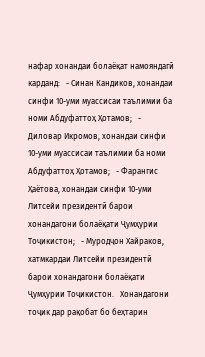нафар хонандаи болаёқат намояндагӣ карданд:   - Синан Кандиков, хонандаи синфи 10-уми муассисаи таълимии ба номи Абдуфаттоҳ Ҳотамов;   - Диловар Икромов, хонандаи синфи 10-уми муассисаи таълимии ба номи Абдуфаттоҳ Ҳотамов;   - Фарангис Ҳаётова, хонандаи синфи 10-уми Литсейи президентӣ барои хонандагони болаёқати Ҷумҳурии Тоҷикистон;   - Муродҷон Хайраков, хатмкардаи Литсейи президентӣ барои хонандагони болаёқати Ҷумҳурии Тоҷикистон.   Хонандагони тоҷик дар рақобат бо беҳтарин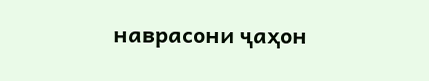наврасони ҷаҳон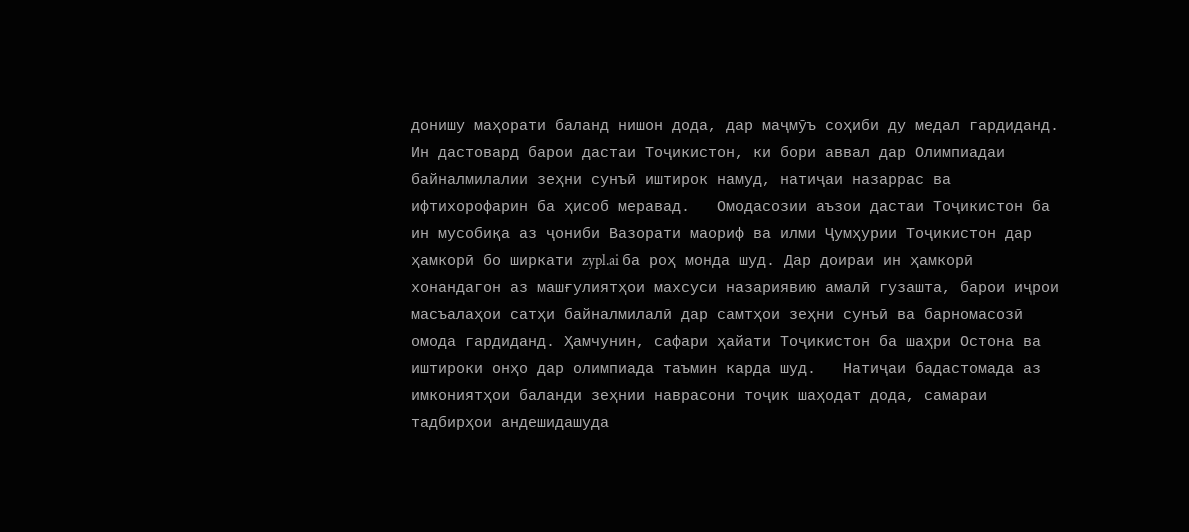донишу маҳорати баланд нишон дода, дар маҷмӯъ соҳиби ду медал гардиданд. Ин дастовард барои дастаи Тоҷикистон, ки бори аввал дар Олимпиадаи байналмилалии зеҳни сунъӣ иштирок намуд, натиҷаи назаррас ва ифтихорофарин ба ҳисоб меравад.   Омодасозии аъзои дастаи Тоҷикистон ба ин мусобиқа аз ҷониби Вазорати маориф ва илми Ҷумҳурии Тоҷикистон дар ҳамкорӣ бо ширкати zypl.ai ба роҳ монда шуд. Дар доираи ин ҳамкорӣ хонандагон аз машғулиятҳои махсуси назариявию амалӣ гузашта, барои иҷрои масъалаҳои сатҳи байналмилалӣ дар самтҳои зеҳни сунъӣ ва барномасозӣ омода гардиданд. Ҳамчунин, сафари ҳайати Тоҷикистон ба шаҳри Остона ва иштироки онҳо дар олимпиада таъмин карда шуд.   Натиҷаи бадастомада аз имкониятҳои баланди зеҳнии наврасони тоҷик шаҳодат дода, самараи тадбирҳои андешидашуда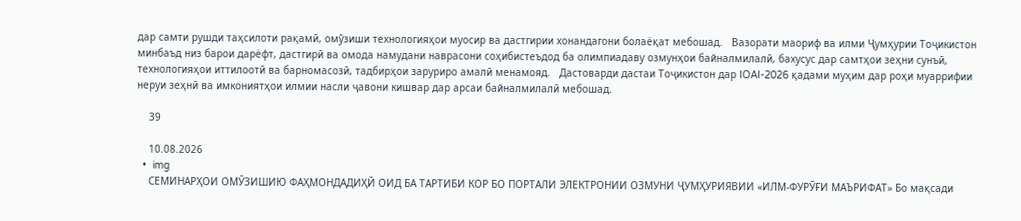дар самти рушди таҳсилоти рақамӣ, омӯзиши технологияҳои муосир ва дастгирии хонандагони болаёқат мебошад.   Вазорати маориф ва илми Ҷумҳурии Тоҷикистон минбаъд низ барои дарёфт, дастгирӣ ва омода намудани наврасони соҳибистеъдод ба олимпиадаву озмунҳои байналмилалӣ, бахусус дар самтҳои зеҳни сунъӣ, технологияҳои иттилоотӣ ва барномасозӣ, тадбирҳои заруриро амалӣ менамояд.   Дастоварди дастаи Тоҷикистон дар IOAI-2026 қадами муҳим дар роҳи муаррифии неруи зеҳнӣ ва имкониятҳои илмии насли ҷавони кишвар дар арсаи байналмилалӣ мебошад.

    39

    10.08.2026
  •  img
    СЕМИНАРҲОИ ОМӮЗИШИЮ ФАҲМОНДАДИҲӢ ОИД БА ТАРТИБИ КОР БО ПОРТАЛИ ЭЛЕКТРОНИИ ОЗМУНИ ҶУМҲУРИЯВИИ «ИЛМ-ФУРӮҒИ МАЪРИФАТ» Бо мақсади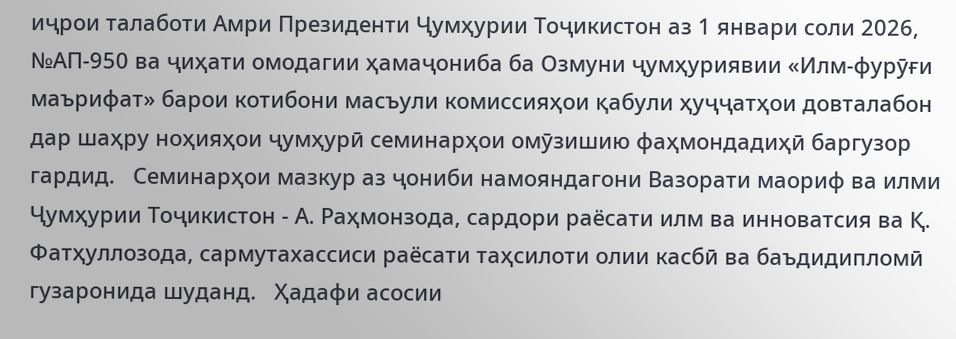иҷрои талаботи Амри Президенти Ҷумҳурии Тоҷикистон аз 1 январи соли 2026, №АП-950 ва ҷиҳати омодагии ҳамаҷониба ба Озмуни ҷумҳуриявии «Илм-фурӯғи маърифат» барои котибони масъули комиссияҳои қабули ҳуҷҷатҳои довталабон дар шаҳру ноҳияҳои ҷумҳурӣ семинарҳои омӯзишию фаҳмондадиҳӣ баргузор гардид.   Семинарҳои мазкур аз ҷониби намояндагони Вазорати маориф ва илми Ҷумҳурии Тоҷикистон - А. Раҳмонзода, сардори раёсати илм ва инноватсия ва Қ. Фатҳуллозода, сармутахассиси раёсати таҳсилоти олии касбӣ ва баъдидипломӣ гузаронида шуданд.   Ҳадафи асосии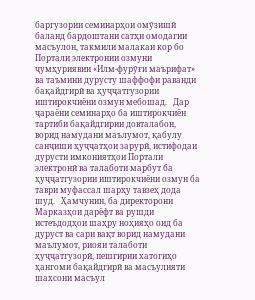баргузории семинарҳои омӯзишӣ баланд бардоштани сатҳи омодагии масъулон, такмили малакаи кор бо Портали электронии озмуни ҷумҳуриявии «Илм-фурӯғи маърифат» ва таъмини дурусту шаффофи раванди бақайдгирӣ ва ҳуҷҷатгузории иштирокчиёни озмун мебошад.   Дар ҷараёни семинарҳо ба иштирокчиён тартиби бақайдгирии довталабон, ворид намудани маълумот, қабулу санҷиши ҳуҷҷатҳои зарурӣ, истифодаи дурусти имкониятҳои Портали электронӣ ва талаботи марбут ба ҳуҷҷатгузории иштирокчиёни озмун ба таври муфассал шарҳу тавзеҳ дода шуд.   Ҳамчунин, ба директорони Марказҳои дарёфт ва рушди истеъдодҳои шаҳру ноҳияҳо оид ба дуруст ва сари вақт ворид намудани маълумот, риояи талаботи ҳуҷҷатгузорӣ, пешгирии хатогиҳо ҳангоми бақайдгирӣ ва масъулияти шахсони масъул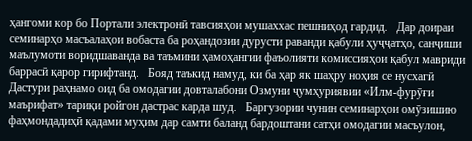ҳангоми кор бо Портали электронӣ тавсияҳои мушаххас пешниҳод гардид.   Дар доираи семинарҳо масъалаҳои вобаста ба роҳандозии дурусти раванди қабули ҳуҷҷатҳо, санҷиши маълумоти воридшаванда ва таъмини ҳамоҳангии фаъолияти комиссияҳои қабул мавриди баррасӣ қарор гирифтанд.   Бояд таъкид намуд, ки ба ҳар як шаҳру ноҳия се нусхагӣ Дастури раҳнамо оид ба омодагии довталабони Озмуни ҷумҳуриявии «Илм-фурӯғи маърифат» тариқи ройгон дастрас карда шуд.   Баргузории чунин семинарҳои омӯзишию фаҳмондадиҳӣ қадами муҳим дар самти баланд бардоштани сатҳи омодагии масъулон,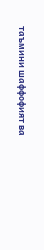таъмини шаффофият ва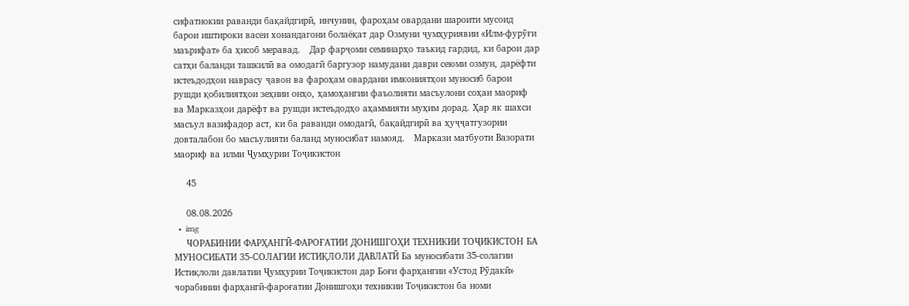сифатнокии раванди бақайдгирӣ, инчунин, фароҳам овардани шароити мусоид барои иштироки васеи хонандагони болаёқат дар Озмуни ҷумҳуриявии «Илм-фурӯғи маърифат» ба ҳисоб меравад.   Дар фарҷоми семинарҳо таъкид гардид, ки барои дар сатҳи баланди ташкилӣ ва омодагӣ баргузор намудани даври сеюми озмун, дарёфти истеъдодҳои наврасу ҷавон ва фароҳам овардани имкониятҳои муносиб барои рушди қобилиятҳои зеҳнии онҳо, ҳамоҳангии фаъолияти масъулони соҳаи маориф ва Марказҳои дарёфт ва рушди истеъдодҳо аҳаммияти муҳим дорад. Ҳар як шахси масъул вазифадор аст, ки ба раванди омодагӣ, бақайдгирӣ ва ҳуҷҷатгузории довталабон бо масъулияти баланд муносибат намояд.   Маркази матбуоти Вазорати маориф ва илми Ҷумҳурии Тоҷикистон

    45

    08.08.2026
  •  img
    ЧОРАБИНИИ ФАРҲАНГӢ-ФАРОҒАТИИ ДОНИШГОҲИ ТЕХНИКИИ ТОҶИКИСТОН БА МУНОСИБАТИ 35-СОЛАГИИ ИСТИҚЛОЛИ ДАВЛАТӢ Ба муносибати 35-солагии Истиқлоли давлатии Ҷумҳурии Тоҷикистон дар Боғи фарҳангии «Устод Рӯдакӣ» чорабинии фарҳангӣ-фароғатии Донишгоҳи техникии Тоҷикистон ба номи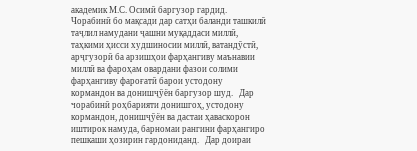академик М.С. Осимӣ баргузор гардид.   Чорабинӣ бо мақсади дар сатҳи баланди ташкилӣ таҷлил намудани ҷашни муқаддаси миллӣ, таҳкими ҳисси худшиносии миллӣ, ватандӯстӣ, арҷгузорӣ ба арзишҳои фарҳангиву маънавии миллӣ ва фароҳам овардани фазои солими фарҳангиву фароғатӣ барои устодону кормандон ва донишҷӯён баргузор шуд.   Дар чорабинӣ роҳбарияти донишгоҳ, устодону кормандон, донишҷӯён ва дастаи ҳаваскорон иштирок намуда, барномаи рангини фарҳангиро пешкаши ҳозирин гардониданд.   Дар доираи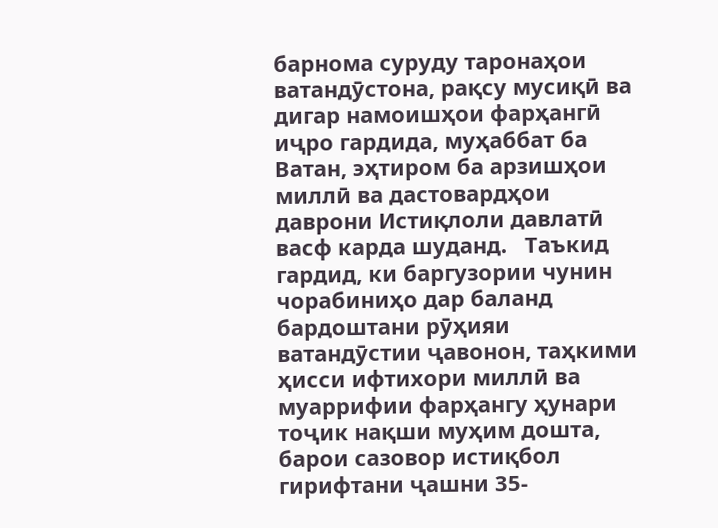барнома суруду таронаҳои ватандӯстона, рақсу мусиқӣ ва дигар намоишҳои фарҳангӣ иҷро гардида, муҳаббат ба Ватан, эҳтиром ба арзишҳои миллӣ ва дастовардҳои даврони Истиқлоли давлатӣ васф карда шуданд.   Таъкид гардид, ки баргузории чунин чорабиниҳо дар баланд бардоштани рӯҳияи ватандӯстии ҷавонон, таҳкими ҳисси ифтихори миллӣ ва муаррифии фарҳангу ҳунари тоҷик нақши муҳим дошта, барои сазовор истиқбол гирифтани ҷашни 35-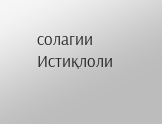солагии Истиқлоли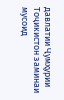давлатии Ҷумҳурии Тоҷикистон заминаи мусоид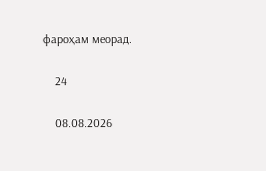фароҳам меорад.

    24

    08.08.2026